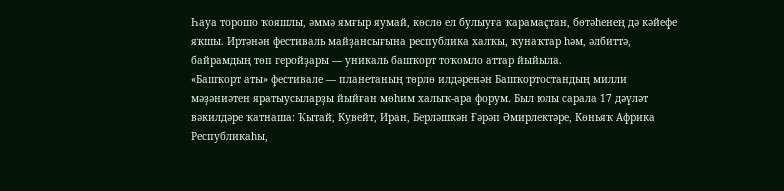Һауа торошо ҡояшлы, әммә ямғыр яумай, көслө ел булыуға ҡарамаҫтан, бөтәһенең дә кәйефе яҡшы. Иртәнән фестиваль майҙансығына республика халҡы, ҡунаҡтар һәм, әлбиттә, байрамдың төп геройҙары — уникаль башҡорт тоҡомло аттар йыйыла.
«Башҡорт аты» фестивале — планетаның төрлө илдәренән Башҡортостандың милли мәҙәниәтен яратыусыларҙы йыйған мөһим халыҡ-ара форум. Был юлы сарала 17 дәүләт вәкилдәре ҡатнаша: Ҡытай, Кувейт, Иран, Берләшкән Ғәрәп Әмирлектәре, Көньяҡ Африка Республикаһы,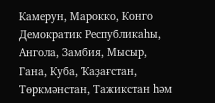Камерун, Марокко, Конго Демократик Республикаһы, Ангола, Замбия, Мысыр, Гана, Куба, Ҡаҙағстан, Төркмәнстан, Тажикстан һәм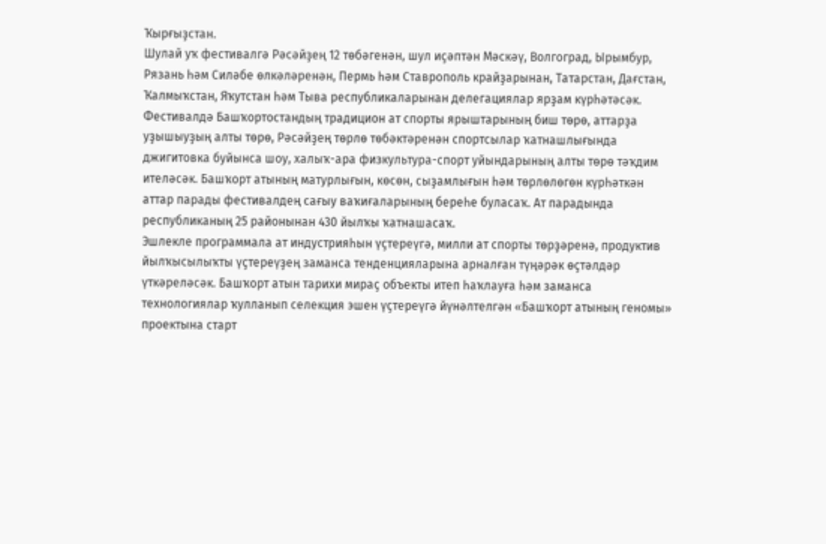Ҡырғыҙстан.
Шулай уҡ фестивалгә Рәсәйҙең 12 төбәгенән, шул иҫәптән Мәскәү, Волгоград, Ырымбур, Рязань һәм Силәбе өлкәләренән, Пермь һәм Ставрополь крайҙарынан, Татарстан, Дағстан, Ҡалмыҡстан, Яҡутстан һәм Тыва республикаларынан делегациялар ярҙам күрһәтәсәк.
Фестивалдә Башҡортостандың традицион ат спорты ярыштарының биш төрө, аттарҙа уҙышыуҙың алты төрө, Рәсәйҙең төрлө төбәктәренән спортсылар ҡатнашлығында джигитовка буйынса шоу, халыҡ-ара физкультура-спорт уйындарының алты төрө тәҡдим ителәсәк. Башҡорт атының матурлығын, көсөн, сыҙамлығын һәм төрлөлөгөн күрһәткән аттар парады фестивалдең сағыу ваҡиғаларының береһе буласаҡ. Ат парадында республиканың 25 районынан 430 йылҡы ҡатнашасаҡ.
Эшлекле программала ат индустрияһын үҫтереүгә, милли ат спорты төрҙәренә, продуктив йылҡысылыҡты үҫтереүҙең заманса тенденцияларына арналған түңәрәк өҫтәлдәр үткәреләсәк. Башҡорт атын тарихи мираҫ объекты итеп һаҡлауға һәм заманса технологиялар ҡулланып селекция эшен үҫтереүгә йүнәлтелгән «Башҡорт атының геномы» проектына старт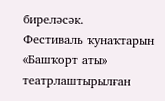биреләсәк.
Фестиваль ҡунаҡтарын «Башҡорт аты» театрлаштырылған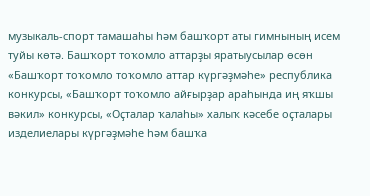музыкаль-спорт тамашаһы һәм башҡорт аты гимнының исем туйы көтә. Башҡорт тоҡомло аттарҙы яратыусылар өсөн «Башҡорт тоҡомло тоҡомло аттар күргәҙмәһе» республика конкурсы, «Башҡорт тоҡомло айғырҙар араһында иң яҡшы вәкил» конкурсы, «Оҫталар ҡалаһы» халыҡ кәсебе оҫталары изделиелары күргәҙмәһе һәм башҡа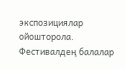экспозициялар ойошторола. Фестивалдең балалар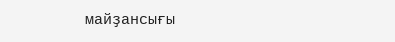майҙансығы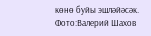көнө буйы эшләйәсәк.
Фото:Валерий Шахов